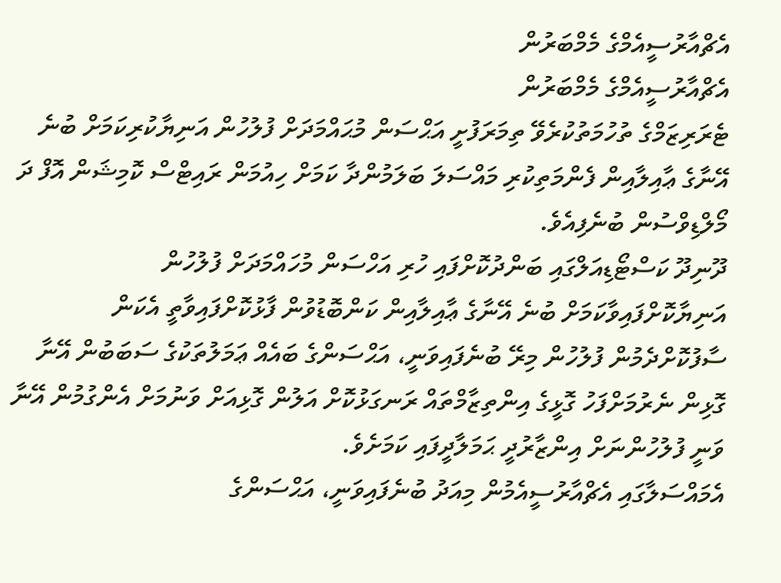އެޗްއާރުސީއެމްގެ މެމްބަރުން
އެޗްއާރުސީއެމްގެ މެމްބަރުން
ޓެރަރިޒަމްގެ ތުހުމަތުކުރެވޭ ތިމަރަފުށީ އަޙްސަން މުޙައްމަދަށް ފުލުހުން އަނިޔާކުރިކަމަށް ބުނެ އޭނާގެ ޢާއިލާއިން ފެންމަތިކުރި މައްސަލަ ބަލަމުންދާ ކަމަށް ހިއުމަން ރައިޓްސް ކޮމިޝަން އޮފް ދަ މޯލްޑިވްސުން ބުނެފިއެވެ.
ދޫނިދޫ ކަސްޓޯޑިއަލްގައި ބަންދުކޮށްފައި ހުރި އަހްސަން މުހައްމަދަށް ފުލުހުން އަނިޔާކޮށްފައިވާކަމަށް ބުނެ އޭނާގެ ޢާއިލާއިން ކަންބޮޑުވުން ފާޅުކޮށްފައިވާތީ އެކަން ސާފުކޮށްދެމުން ފުލުހުން މިރޭ ބުނެފައިވަނީ، އަޙްސަންގެ ބައެއް ޢަމަލުތަކުގެ ސަބަބުން އޭނާ ގޮޅިން ނެރުމަށްފަހު ގޮޅީގެ އިންތިޒާމްތައް ރަނގަޅުކޮށް އަލުން ގޮޅިއަށް ވަނުމަށް އެންގުމުން އޭނާ ވަނީ ފުލުހުންނަށް އިންޒާރުދީ ޙަމަލާދީފައި ކަމަށެވެ.
އެމައްސަލާގައި އެޗްއާރުސީއެމުން މިއަދު ބުނެފައިވަނީ، އަޙްސަންގެ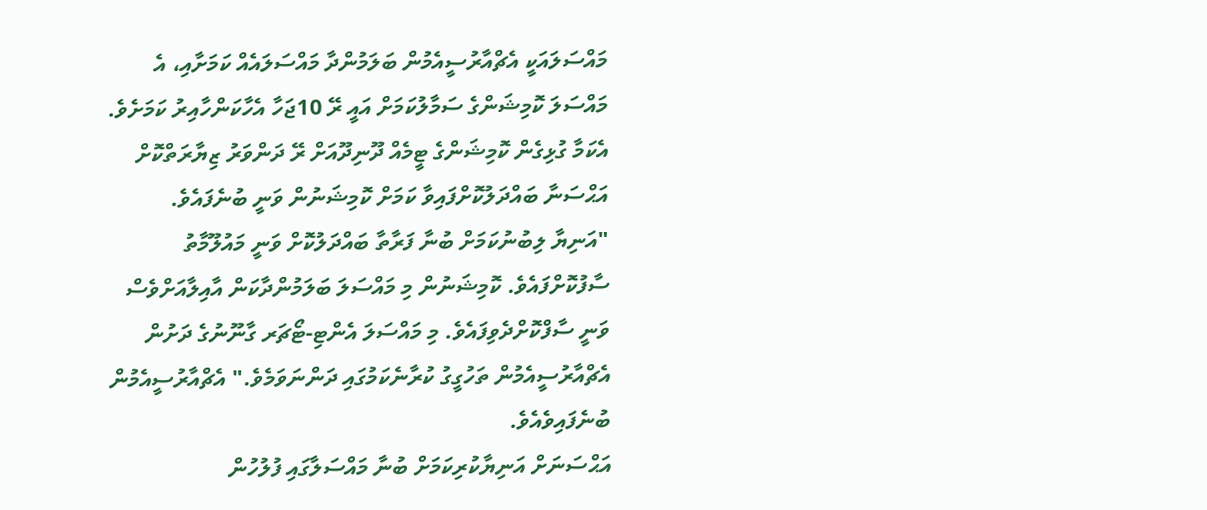މައްސަލައަކީ އެޗްއާރުސީއެމުން ބަލަމުންދާ މައްސަލައެއް ކަމަށާއި، އެ މައްސަލަ ކޮމިޝަންގެ ސަމާލުކަމަށް އައީ ރޭ 10ޖަހާ އެހާކަންހާއިރު ކަމަށެވެ. އެކަމާ ގުޅިގެން ކޮމިޝަންގެ ޓީމެއް ދޫނިދޫއަށް ރޭ ދަންވަރު ޒިޔާރަތްކޮށް އަޙްސަނާ ބައްދަލުކޮށްފައިވާ ކަމަށް ކޮމިޝަނުން ވަނީ ބުނެފައެވެ.
"އަނިޔާ ލިބުނުކަމަށް ބުނާ ފަރާތާ ބައްދަލުކޮށް ވަނީ މައުލޫމާތު ސާފުކޮށްފައެވެ. ކޮމިޝަނުން މި މައްސަލަ ބަލަމުންދާކަން އާއިލާއަށްވެސް ވަނީ ސާފްކޮށްދެވިފައެވެ. މި މައްސަލަ އެންޓި-ޓޯޗަރ ގާނޫނުގެ ދަށުން އެޗްއާރުސީއެމުން ތަހުގީގު ކުރާނެކަމުގައި ދަންނަވަމެވެ." އެޗްއާރުސީއެމުން ބުނެފައިވެއެވެ.
އަޙްސަނަށް އަނިޔާކުރިކަމަށް ބުނާ މައްސަލާގައި ފުލުހުން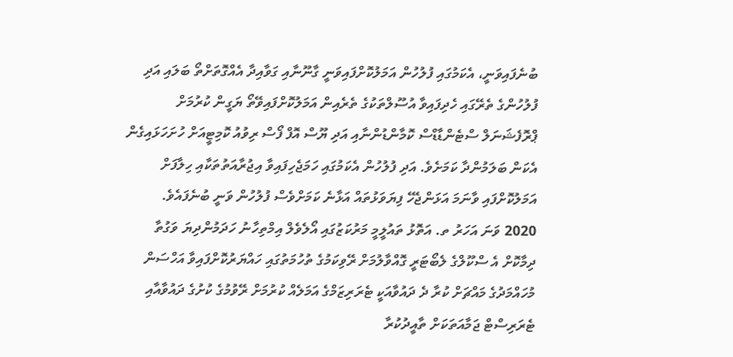ބުނެފައިވަނީ، އެކަމުގައި ފުލުހުން އަމަލުކޮށްފައިވަނީ ގާނޫނާއި ގަވާއިދާ އެއްގޮތަށްތޯ ބަލައި އަދި ފުލުހުންގެ ތެރޭގައި ހެދިފައިވާ އުސޫލްތަކުގެ ތެރެއިން އަމަލުކޮށްފައިވޭތޯ ޔަގީން ކުރުމަށް ޕްރޮފެޝަނަލް ސްޓެންޑާޑްސް ކޮމާންޑުންނާއި އަދި ޔޫސް އޮފް ފޯސް ރިވުއު ކޮމިޓީއަށް ހުށަހަޅައިގެން އެކަން ބަލަމުންދާ ކަމަށެވެ. އަދި ފުލުހުން އެކަމުގައި ހަމަޖެހިފައިވާ އިޖުރާއަތުތަކާއި ހިލާފަށް އަމަލުކޮށްފައި ވާނަމަ އަޅަންޖެހޭ ފިޔަވަޅުތައް އަޅާނެ ކަމަށްވެސް ފުލުހުން ވަނީ ބުނެފައެވެ.
2020 ވަނަ އަހަރު ތ. އަތޮޅު ތައުލީމީ މަރުކަޒުގައި އޯލެވެލް އިމްތިހާނު ހަދަމުންދިޔަ ވަގުތާ ދިމާކޮށް އެ ސްކޫލްގެ ލެބޯޓަރީ ގޮއްވާލުމަށް ރޭވިކަމުގެ ތުހުމަތުގައި ހައްޔަރުކޮށްފައިވާ އަހްސަން މުހައްމަދުގެ މައްޗަށް ކުރާ ދެ ދައުވާއަކީ ޓެރަރިޒަމްގެ އަމަލެއް ކުރުމަށް ރޭވުމުގެ ކުށުގެ ދައުވާއާއި ޓެރަރިސްޓް ޖަމާއަތަކަށް ތާއީދުކުރާ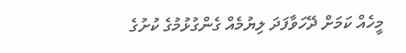މީހެއް ކަމަށް ދޭހަވާފަދަ ލިޔުމެއް ގެންގުޅުމުގެ ކުށުގެ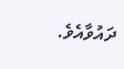ދައުވާއެވެ.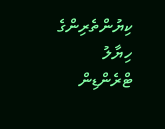ކިޔުންތެރިންގެ ހިޔާލު
ޓްރެންޑިން